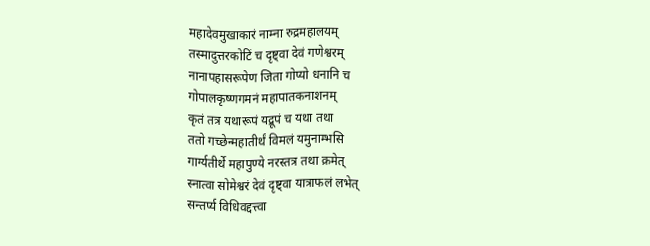महादेवमुखाकारं नाम्ना रुद्रमहालयम्
तस्मादुत्तरकोटिं च दृष्ट्वा देवं गणेश्वरम्
नानापहासरूपेण जिता गोप्यो धनानि च
गोपालकृष्णगमनं महापातकनाशनम्
कृतं तत्र यथारूपं यद्रूपं च यथा तथा
ततो गच्छेन्महातीर्थं विमलं यमुनाम्भसि
गार्ग्यतीर्थे महापुण्ये नरस्तत्र तथा क्रमेत्
स्नात्वा सोमेश्वरं देवं दृष्ट्वा यात्राफलं लभेत्
सन्तर्प्य विधिवद्दत्त्वा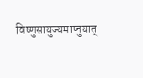विष्णुसायुज्यमाप्नुयात्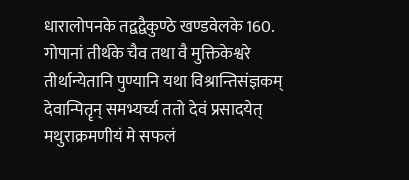धारालोपनके तद्वद्वैकुण्ठे खण्डवेलके 160.
गोपानां तीर्थके चैव तथा वै मुक्तिकेश्वरे
तीर्थान्येतानि पुण्यानि यथा विश्रान्तिसंज्ञकम्
देवान्पितॄन् समभ्यर्च्य ततो देवं प्रसादयेत्
मथुराक्रमणीयं मे सफलं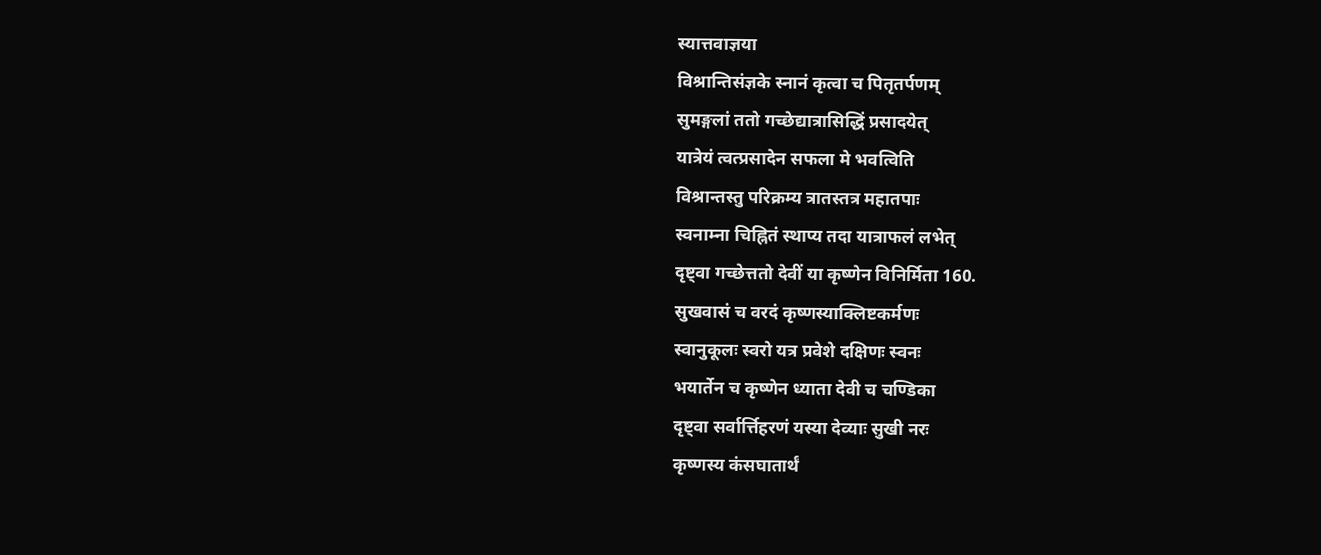स्यात्तवाज्ञया
विश्रान्तिसंज्ञके स्नानं कृत्वा च पितृतर्पणम्
सुमङ्गलां ततो गच्छेद्यात्रासिद्धिं प्रसादयेत्
यात्रेयं त्वत्प्रसादेन सफला मे भवत्विति
विश्रान्तस्तु परिक्रम्य त्रातस्तत्र महातपाः
स्वनाम्ना चिह्नितं स्थाप्य तदा यात्राफलं लभेत्
दृष्ट्वा गच्छेत्ततो देवीं या कृष्णेन विनिर्मिता 160.
सुखवासं च वरदं कृष्णस्याक्लिष्टकर्मणः
स्वानुकूलः स्वरो यत्र प्रवेशे दक्षिणः स्वनः
भयार्तेन च कृष्णेन ध्याता देवी च चण्डिका
दृष्ट्वा सर्वार्त्तिहरणं यस्या देव्याः सुखी नरः
कृष्णस्य कंसघातार्थं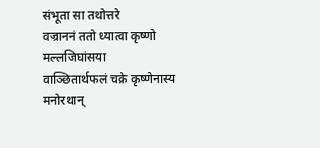संभूता सा तथोत्तरे
वज्राननं ततो ध्यात्वा कृष्णो मल्लजिघांसया
वाञ्छितार्थफलं चक्रे कृष्णेनास्य मनोरथान्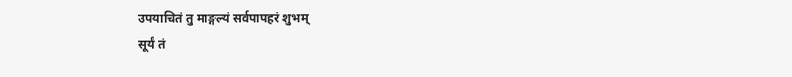उपयाचितं तु माङ्गल्यं सर्वपापहरं शुभम्
सूर्यं तं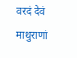वरदं देवं माथुराणां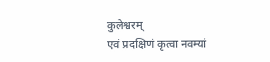कुलेश्वरम्
एवं प्रदक्षिणं कृत्वा नवम्यां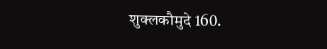शुक्लकौमुदे 160.